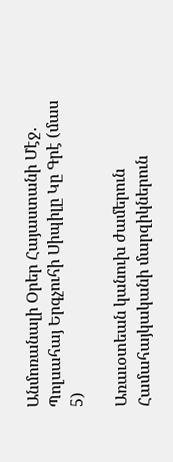Անմոռանալի Օրեր Հայաստանի Մէջ. Պոլսահայ Երգչուհի Սիպիլը Կը Գրէ (մաս 5)

Առաւօտեան կանուխ ժամերուն Համահայկականի մարզիկներուն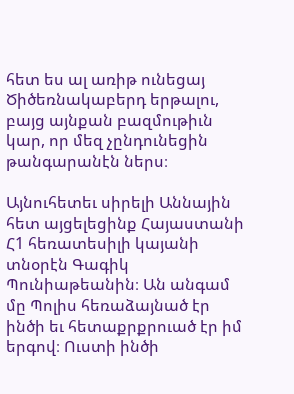հետ ես ալ առիթ ունեցայ Ծիծեռնակաբերդ երթալու, բայց այնքան բազմութիւն կար, որ մեզ չընդունեցին թանգարանէն ներս։

Այնուհետեւ սիրելի Աննային հետ այցելեցինք Հայաստանի Հ1 հեռատեսիլի կայանի տնօրէն Գագիկ Պունիաթեանին։ Ան անգամ մը Պոլիս հեռաձայնած էր ինծի եւ հետաքրքրուած էր իմ երգով։ Ուստի ինծի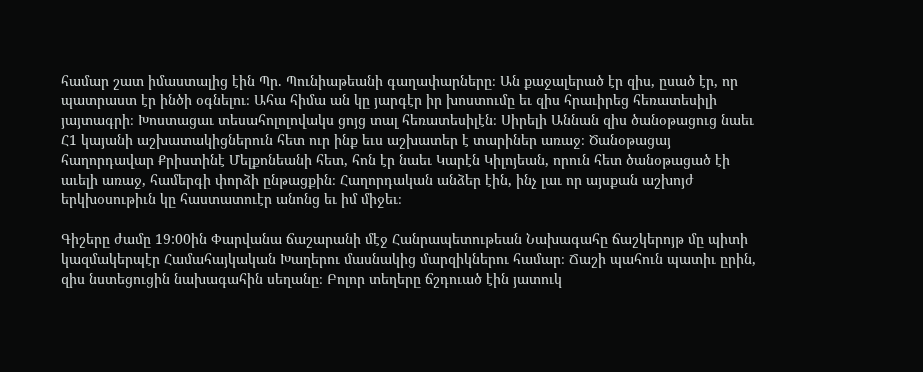համար շատ իմաստալից էին Պր. Պունիաթեանի գաղափարները։ Ան քաջալերած էր զիս, ըսած էր, որ պատրաստ էր ինծի օգնելու։ Ահա հիմա ան կը յարգէր իր խոստումը եւ զիս հրաւիրեց հեռատեսիլի յայտագրի։ Խոստացաւ տեսահոլոլովակս ցոյց տալ հեռատեսիլէն։ Սիրելի Աննան զիս ծանօթացուց նաեւ Հ1 կայանի աշխատակիցներուն հետ ուր ինք եւս աշխատեր է տարիներ առաջ։ Ծանօթացայ հաղորդավար Քրիստինէ Մելքոնեանի հետ, հոն էր նաեւ Կարէն Կիլոյեան, որուն հետ ծանօթացած էի աւելի առաջ, համերգի փորձի ընթացքին։ Հաղորդական անձեր էին, ինչ լաւ որ այսքան աշխոյժ երկխօսութիւն կը հաստատուէր անոնց եւ իմ միջեւ։

Գիշերը ժամը 19:00ին Փարվանա ճաշարանի մէջ Հանրապետութեան Նախագահը ճաշկերոյթ մը պիտի կազմակերպէր Համահայկական Խաղերու մասնակից մարզիկներու համար։ Ճաշի պահուն պատիւ ըրին, զիս նստեցուցին նախագահին սեղանը։ Բոլոր տեղերը ճշդուած էին յատուկ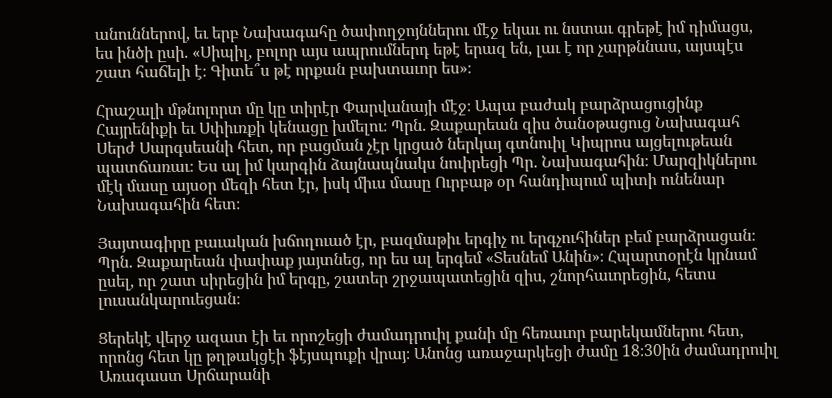անուններով, եւ երբ Նախագահը ծափողջոյններու մէջ եկաւ ու նստաւ գրեթէ իմ դիմացս, ես ինծի ըսի. «Սիպիլ, բոլոր այս ապրումներդ եթէ երազ են, լաւ է որ չարթննաս, այսպէս շատ հաճելի է։ Գիտե՞ս թէ որքան բախտաւոր ես»։

Հրաշալի մթնոլորտ մը կը տիրէր Փարվանայի մէջ։ Ապա բաժակ բարձրացուցինք Հայրենիքի եւ Սփիւռքի կենացը խմելու։ Պրն. Զաքարեան զիս ծանօթացուց Նախագահ Սերժ Սարգսեանի հետ, որ բացման չէր կրցած ներկայ գտնուիլ Կիպրոս այցելութեան պատճառաւ։ Ես ալ իմ կարգին ձայնապնակս նուիրեցի Պր. Նախագահին։ Մարզիկներու մէկ մասը այսօր մեզի հետ էր, իսկ միւս մասը Ուրբաթ օր հանդիպում պիտի ունենար Նախագահին հետ։

Յայտագիրը բաւական խճողուած էր, բազմաթիւ երգիչ ու երգչուհիներ բեմ բարձրացան։ Պրն. Զաքարեան փափաք յայտնեց, որ ես ալ երգեմ «Տեսնեմ Անին»։ Հպարտօրէն կրնամ ըսել, որ շատ սիրեցին իմ երգը, շատեր շրջապատեցին զիս, շնորհաւորեցին, հետս լուսանկարուեցան։

Ցերեկէ վերջ ազատ էի եւ որոշեցի ժամադրուիլ քանի մը հեռաւոր բարեկամներու հետ, որոնց հետ կը թղթակցէի ֆէյսպուքի վրայ։ Անոնց առաջարկեցի ժամը 18։30ին ժամադրուիլ Առագաստ Սրճարանի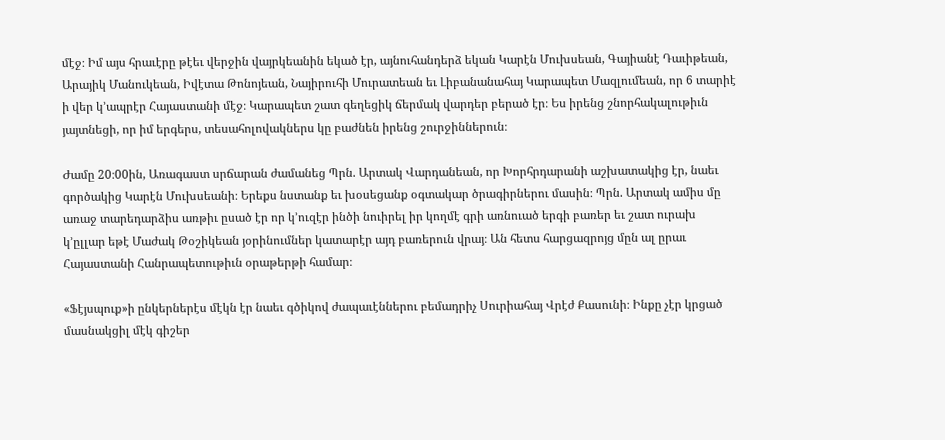մէջ։ Իմ այս հրաւէրը թէեւ վերջին վայրկեանին եկած էր, այնուհանդերձ եկան Կարէն Մուխսեան, Գայիանէ Դաւիթեան, Արայիկ Մանուկեան, Իվէտա Թոնոյեան, Նայիրուհի Մուրատեան եւ Լիբանանահայ Կարապետ Մազլումեան, որ 6 տարիէ ի վեր կ’ապրէր Հայաստանի մէջ։ Կարապետ շատ գեղեցիկ ճերմակ վարդեր բերած էր։ Ես իրենց շնորհակալութիւն յայտնեցի, որ իմ երգերս, տեսահոլովակներս կը բաժնեն իրենց շուրջիններուն։

Ժամը 20։00ին, Առագաստ սրճարան ժամանեց Պրն. Արտակ Վարդանեան, որ Խորհրդարանի աշխատակից էր, նաեւ գործակից Կարէն Մուխսեանի։ Երեքս նստանք եւ խօսեցանք օգտակար ծրագիրներու մասին։ Պրն. Արտակ ամիս մը առաջ տարեդարձիս առթիւ ըսած էր որ կ’ուզէր ինծի նուիրել իր կողմէ գրի առնուած երգի բառեր եւ շատ ուրախ կ’ըլլար եթէ Մաժակ Թօշիկեան յօրինումներ կատարէր այդ բառերուն վրայ։ Ան հետս հարցազրոյց մըն ալ ըրաւ Հայաստանի Հանրապետութիւն օրաթերթի համար։

«Ֆէյսպուք»ի ընկերներէս մէկն էր նաեւ գծիկով ժապաւէններու բեմադրիչ Սուրիահայ Վրէժ Քասունի։ Ինքը չէր կրցած մասնակցիլ մէկ գիշեր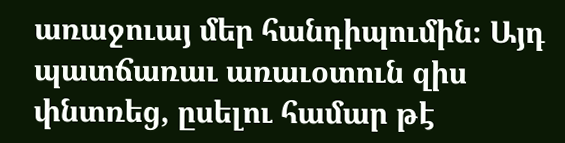առաջուայ մեր հանդիպումին։ Այդ պատճառաւ առաւօտուն զիս փնտռեց, ըսելու համար թէ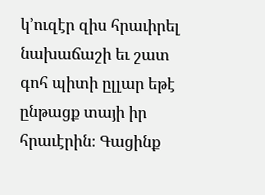կ’ուզէր զիս հրաւիրել նախաճաշի եւ շատ գոհ պիտի ըլլար եթէ ընթացք տայի իր հրաւէրին։ Գացինք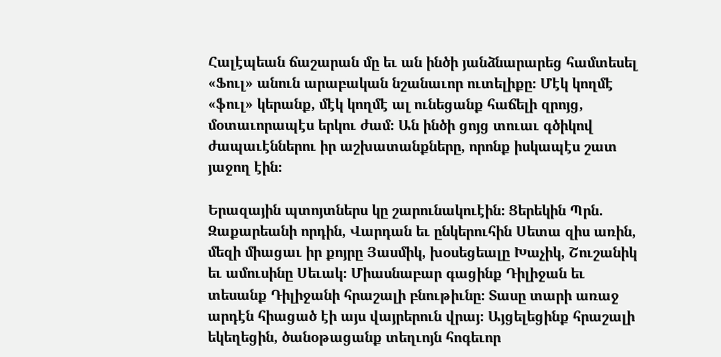Հալէպեան ճաշարան մը եւ ան ինծի յանձնարարեց համտեսել «Ֆուլ» անուն արաբական նշանաւոր ուտելիքը։ Մէկ կողմէ «ֆուլ» կերանք, մէկ կողմէ ալ ունեցանք հաճելի զրոյց, մօտաւորապէս երկու ժամ։ Ան ինծի ցոյց տուաւ գծիկով ժապաւէններու իր աշխատանքները, որոնք իսկապէս շատ յաջող էին։

Երազային պտոյտներս կը շարունակուէին։ Ցերեկին Պրն. Զաքարեանի որդին, Վարդան եւ ընկերուհին Սետա զիս առին, մեզի միացաւ իր քոյրը Յասմիկ, խօսեցեալը Խաչիկ, Շուշանիկ եւ ամուսինը Սեւակ։ Միասնաբար գացինք Դիլիջան եւ տեսանք Դիլիջանի հրաշալի բնութիւնը։ Տասը տարի առաջ արդէն հիացած էի այս վայրերուն վրայ։ Այցելեցինք հրաշալի եկեղեցին, ծանօթացանք տեղւոյն հոգեւոր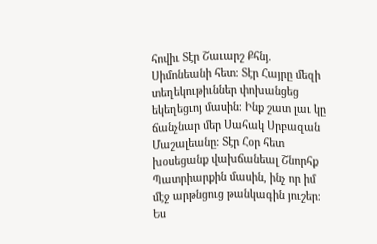հովիւ Տէր Շաւարշ Քհնյ. Սիմոնեանի հետ։ Տէր Հայրը մեզի տեղեկութիւններ փոխանցեց եկեղեցւոյ մասին։ Ինք շատ լաւ կը ճանչնար մեր Սահակ Սրբազան Մաշալեանը։ Տէր Հօր հետ խօսեցանք վախճանեալ Շնորհք Պատրիարքին մասին, ինչ որ իմ մէջ արթնցուց թանկագին յուշեր։ Ես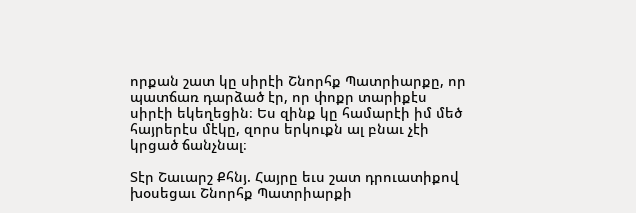որքան շատ կը սիրէի Շնորհք Պատրիարքը, որ պատճառ դարձած էր, որ փոքր տարիքէս սիրէի եկեղեցին։ Ես զինք կը համարէի իմ մեծ հայրերէս մէկը, զորս երկուքն ալ բնաւ չէի կրցած ճանչնալ։

Տէր Շաւարշ Քհնյ. Հայրը եւս շատ դրուատիքով խօսեցաւ Շնորհք Պատրիարքի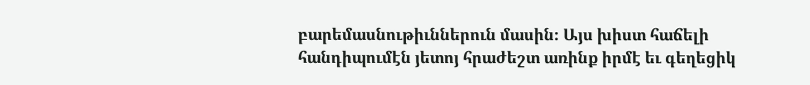բարեմասնութիւններուն մասին։ Այս խիստ հաճելի հանդիպումէն յետոյ հրաժեշտ առինք իրմէ եւ գեղեցիկ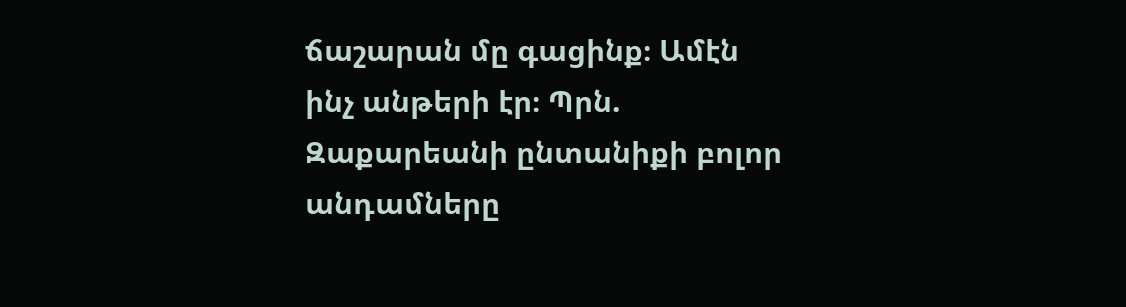ճաշարան մը գացինք։ Ամէն ինչ անթերի էր։ Պրն. Զաքարեանի ընտանիքի բոլոր անդամները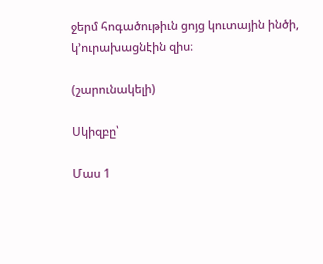ջերմ հոգածութիւն ցոյց կուտային ինծի, կ’ուրախացնէին զիս։

(շարունակելի)

Սկիզբը՝

Մաս 1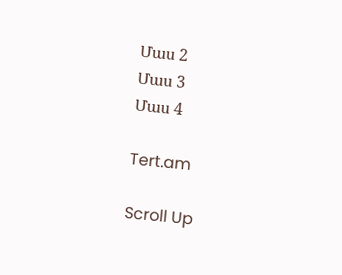Մաս 2
Մաս 3
Մաս 4

Tert.am

Scroll Up